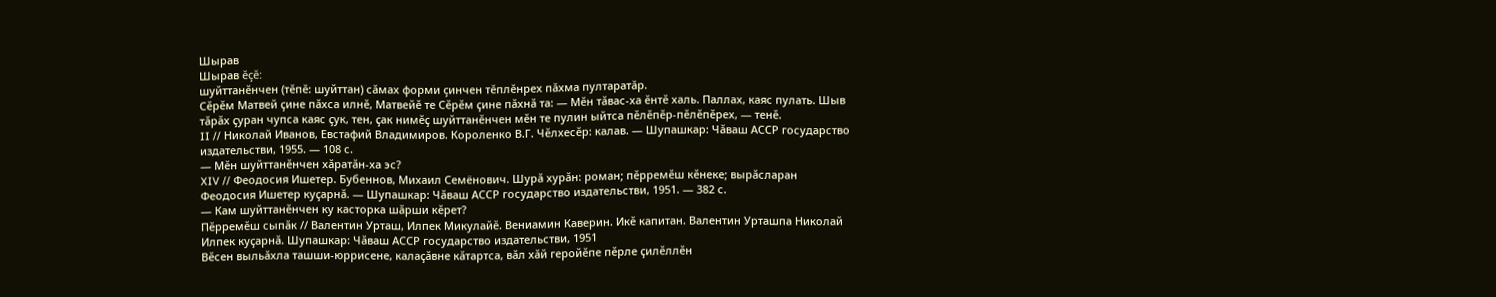Шырав
Шырав ĕçĕ:
шуйттанӗнчен (тĕпĕ: шуйттан) сăмах форми çинчен тĕплĕнрех пăхма пултаратăр.
Сӗрӗм Матвей ҫине пӑхса илнӗ, Матвейӗ те Сӗрӗм ҫине пӑхнӑ та: — Мӗн тӑвас-ха ӗнтӗ халь. Паллах, каяс пулать. Шыв тӑрӑх ҫуран чупса каяс ҫук, тен, ҫак нимӗҫ шуйттанӗнчен мӗн те пулин ыйтса пӗлӗпӗр-пӗлӗпӗрех, — тенӗ.
II // Николай Иванов, Евстафий Владимиров. Короленко В.Г. Чӗлхесӗр: калав. — Шупашкар: Чӑваш АССР государство издательстви, 1955. — 108 с.
— Мӗн шуйттанӗнчен хӑратӑн-ха эс?
XIV // Феодосия Ишетер. Бубеннов, Михаил Семёнович. Шурӑ хурӑн: роман; пӗрремӗш кӗнеке; вырӑсларан Феодосия Ишетер куҫарнӑ. — Шупашкар: Чӑваш АССР государство издательстви, 1951. — 382 с.
— Кам шуйттанӗнчен ку касторка шӑрши кӗрет?
Пӗрремӗш сыпӑк // Валентин Урташ, Илпек Микулайӗ. Вениамин Каверин. Икӗ капитан. Валентин Урташпа Николай Илпек куҫарнӑ. Шупашкар: Чӑваш АССР государство издательстви, 1951
Вӗсен выльӑхла ташши-юррисене, калаҫӑвне кӑтартса, вӑл хӑй геройӗпе пӗрле ҫилӗллӗн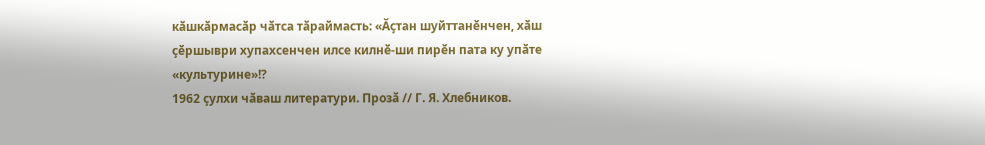кӑшкӑрмасӑр чӑтса тӑраймасть: «Ӑҫтан шуйттанӗнчен, хӑш ҫӗршыври хупахсенчен илсе килнӗ-ши пирӗн пата ку упӑте «культурине»!?
1962 ҫулхи чӑваш литератури. Прозӑ // Г. Я. Хлебников.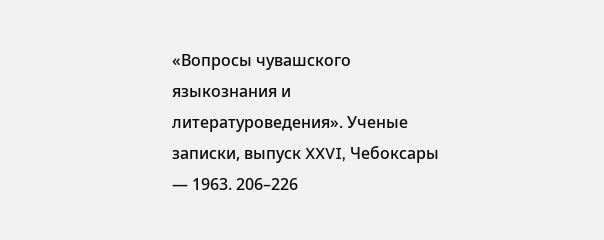«Вопросы чувашского языкознания и литературоведения». Ученые записки, выпуск XXVI, Чебоксары — 1963. 206–226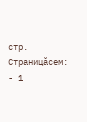стр.
Страницăсем:
- 1